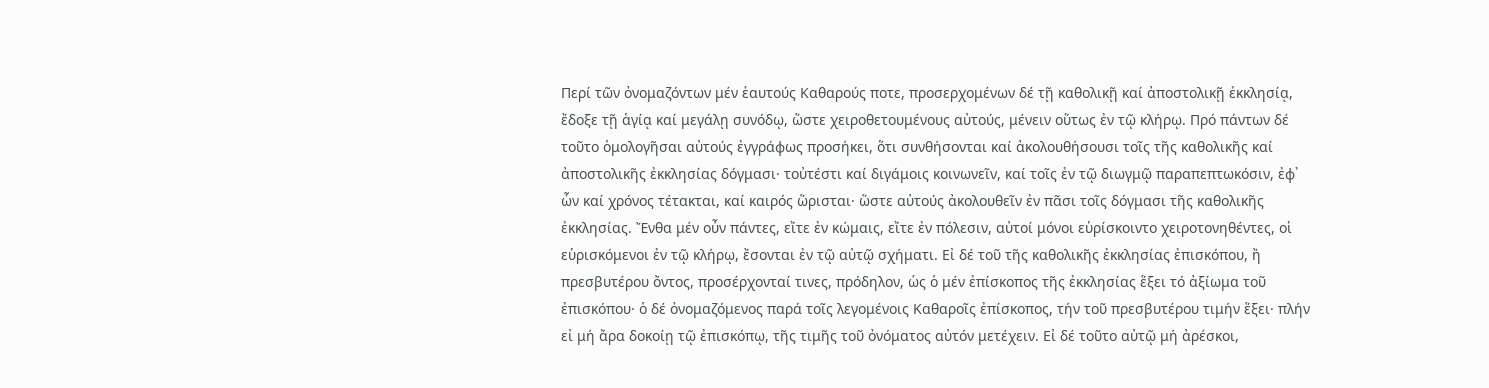Περί τῶν ὀνομαζόντων μέν ἑαυτούς Καθαρούς ποτε, προσερχομένων δέ τῇ καθολικῇ καί ἀποστολικῇ ἐκκλησίᾳ, ἔδοξε τῇ ἁγίᾳ καί μεγάλῃ συνόδῳ, ὥστε χειροθετουμένους αὐτούς, μένειν οὕτως ἐν τῷ κλήρῳ. Πρό πάντων δέ τοῦτο ὁμολογῆσαι αὐτούς ἐγγράφως προσήκει, ὅτι συνθήσονται καί ἀκολουθήσουσι τοῖς τῆς καθολικῆς καί ἀποστολικῆς ἐκκλησίας δόγμασι· τοὐτέστι καί διγάμοις κοινωνεῖν, καί τοῖς ἐν τῷ διωγμῷ παραπεπτωκόσιν, ἐφ᾿ ὧν καί χρόνος τέτακται, καί καιρός ὥρισται· ὥστε αὐτούς ἀκολουθεῖν ἐν πᾶσι τοῖς δόγμασι τῆς καθολικῆς ἐκκλησίας. Ἔνθα μέν οὖν πάντες, εἴτε ἐν κώμαις, εἴτε ἐν πόλεσιν, αὐτοί μόνοι εὑρίσκοιντο χειροτονηθέντες, οἱ εὑρισκόμενοι ἐν τῷ κλήρῳ, ἔσονται ἐν τῷ αὐτῷ σχήματι. Εἰ δέ τοῦ τῆς καθολικῆς ἐκκλησίας ἐπισκόπου, ἤ πρεσβυτέρου ὄντος, προσέρχονταί τινες, πρόδηλον, ὡς ὁ μέν ἐπίσκοπος τῆς ἐκκλησίας ἕξει τό ἀξίωμα τοῦ ἐπισκόπου· ὁ δέ ὀνομαζόμενος παρά τοῖς λεγομένοις Καθαροῖς ἐπίσκοπος, τήν τοῦ πρεσβυτέρου τιμήν ἕξει· πλήν εἰ μή ἄρα δοκοίῃ τῷ ἐπισκόπῳ, τῆς τιμῆς τοῦ ὀνόματος αὐτόν μετέχειν. Εἰ δέ τοῦτο αὐτῷ μή ἀρέσκοι,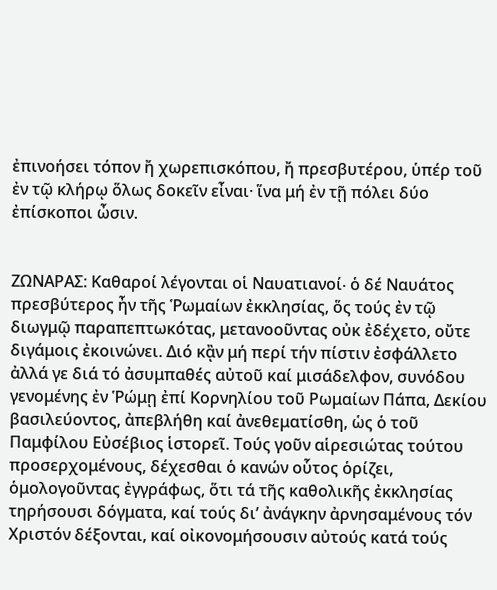ἐπινοήσει τόπον ἤ χωρεπισκόπου, ἤ πρεσβυτέρου, ὑπέρ τοῦ ἐν τῷ κλήρῳ ὅλως δοκεῖν εἶναι· ἵνα μή ἐν τῇ πόλει δύο ἐπίσκοποι ὦσιν.


ΖΩΝΑΡΑΣ: Καθαροί λέγονται οἱ Ναυατιανοί∙ ὁ δέ Ναυάτος πρεσβύτερος ἦν τῆς Ῥωμαίων ἐκκλησίας, ὅς τούς ἐν τῷ διωγμῷ παραπεπτωκότας, μετανοοῦντας οὐκ ἐδέχετο, οὔτε διγάμοις ἐκοινώνει. Διό κᾂν μή περί τήν πίστιν ἐσφάλλετο ἀλλά γε διά τό ἀσυμπαθές αὐτοῦ καί μισάδελφον, συνόδου γενομένης ἐν Ῥώμῃ ἐπί Κορνηλίου τοῦ Ρωμαίων Πάπα, Δεκίου βασιλεύοντος, ἀπεβλήθη καί ἀνεθεματίσθη, ὡς ὁ τοῦ Παμφίλου Εὐσέβιος ἱστορεῖ. Τούς γοῦν αἱρεσιώτας τούτου προσερχομένους, δέχεσθαι ὁ κανών οὗτος ὁρίζει, ὁμολογοῦντας ἐγγράφως, ὅτι τά τῆς καθολικῆς ἐκκλησίας τηρήσουσι δόγματα, καί τούς δι’ ἀνάγκην ἀρνησαμένους τόν Χριστόν δέξονται, καί οἰκονομήσουσιν αὐτούς κατά τούς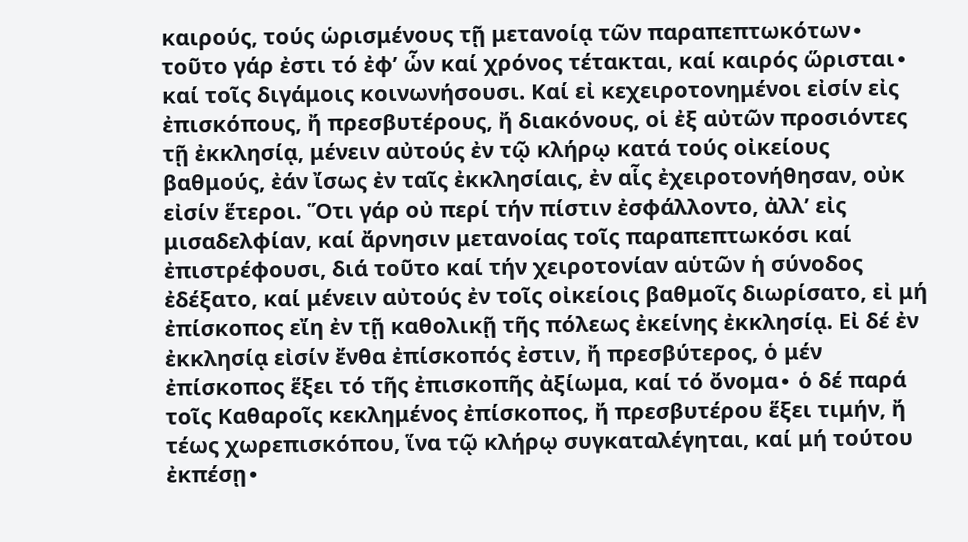καιρούς, τούς ὡρισμένους τῇ μετανοίᾳ τῶν παραπεπτωκότων∙ τοῦτο γάρ ἐστι τό ἐφ’ ὧν καί χρόνος τέτακται, καί καιρός ὥρισται∙ καί τοῖς διγάμοις κοινωνήσουσι. Καί εἰ κεχειροτονημένοι εἰσίν εἰς ἐπισκόπους, ἤ πρεσβυτέρους, ἤ διακόνους, οἱ ἐξ αὐτῶν προσιόντες τῇ ἐκκλησίᾳ, μένειν αὐτούς ἐν τῷ κλήρῳ κατά τούς οἰκείους βαθμούς, ἐάν ἴσως ἐν ταῖς ἐκκλησίαις, ἐν αἷς ἐχειροτονήθησαν, οὐκ εἰσίν ἕτεροι. Ὅτι γάρ οὐ περί τήν πίστιν ἐσφάλλοντο, ἀλλ’ εἰς μισαδελφίαν, καί ἄρνησιν μετανοίας τοῖς παραπεπτωκόσι καί ἐπιστρέφουσι, διά τοῦτο καί τήν χειροτονίαν αὑτῶν ἡ σύνοδος ἐδέξατο, καί μένειν αὐτούς ἐν τοῖς οἰκείοις βαθμοῖς διωρίσατο, εἰ μή ἐπίσκοπος εἴη ἐν τῇ καθολικῇ τῆς πόλεως ἐκείνης ἐκκλησίᾳ. Εἰ δέ ἐν ἐκκλησίᾳ εἰσίν ἔνθα ἐπίσκοπός ἐστιν, ἤ πρεσβύτερος, ὁ μέν ἐπίσκοπος ἕξει τό τῆς ἐπισκοπῆς ἀξίωμα, καί τό ὄνομα∙ ὁ δέ παρά τοῖς Καθαροῖς κεκλημένος ἐπίσκοπος, ἤ πρεσβυτέρου ἕξει τιμήν, ἤ τέως χωρεπισκόπου, ἵνα τῷ κλήρῳ συγκαταλέγηται, καί μή τούτου ἐκπέσῃ∙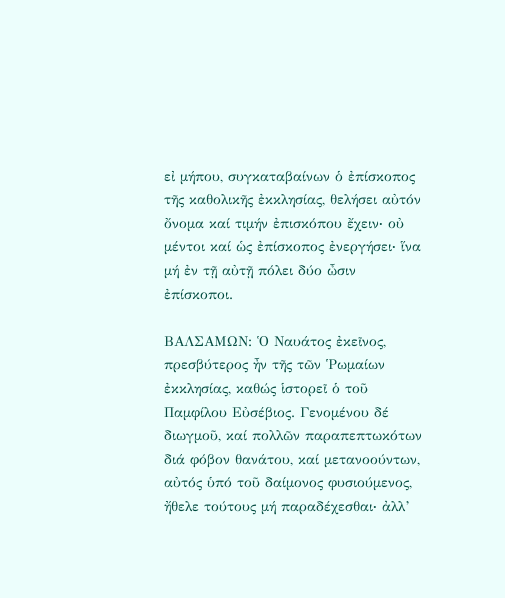εἰ μήπου, συγκαταβαίνων ὁ ἐπίσκοπος τῆς καθολικῆς ἐκκλησίας, θελήσει αὐτόν ὄνομα καί τιμήν ἐπισκόπου ἔχειν∙ οὐ μέντοι καί ὡς ἐπίσκοπος ἐνεργήσει∙ ἵνα μή ἐν τῇ αὐτῇ πόλει δύο ὦσιν ἐπίσκοποι.

ΒΑΛΣΑΜΩΝ: Ὁ Ναυάτος ἐκεῖνος, πρεσβύτερος ἦν τῆς τῶν Ῥωμαίων ἐκκλησίας, καθώς ἱστορεῖ ὁ τοῦ Παμφίλου Εὐσέβιος. Γενομένου δέ διωγμοῦ, καί πολλῶν παραπεπτωκότων διά φόβον θανάτου, καί μετανοούντων, αὐτός ὑπό τοῦ δαίμονος φυσιούμενος, ἤθελε τούτους μή παραδέχεσθαι∙ ἀλλ’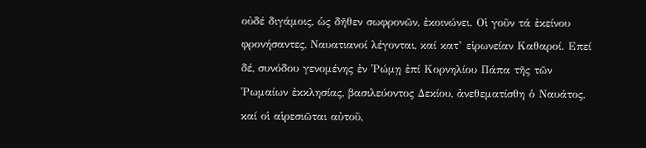οὐδέ διγάμοις, ὡς δῆθεν σωφρονῶν, ἐκοινώνει. Οἱ γοῦν τά ἐκείνου φρονήσαντες, Ναυατιανοί λέγονται, καί κατ’ εἰρωνείαν Καθαροί. Επεί δέ, συνόδου γενομένης ἐν Ῥώμῃ ἐπί Κορνηλίου Πάπα τῆς τῶν Ῥωμαίων ἐκκλησίας, βασιλεύοντος Δεκίου, ἀνεθεματίσθη ὁ Ναυάτος, καί οἱ αἱρεσιῶται αὐτοῦ,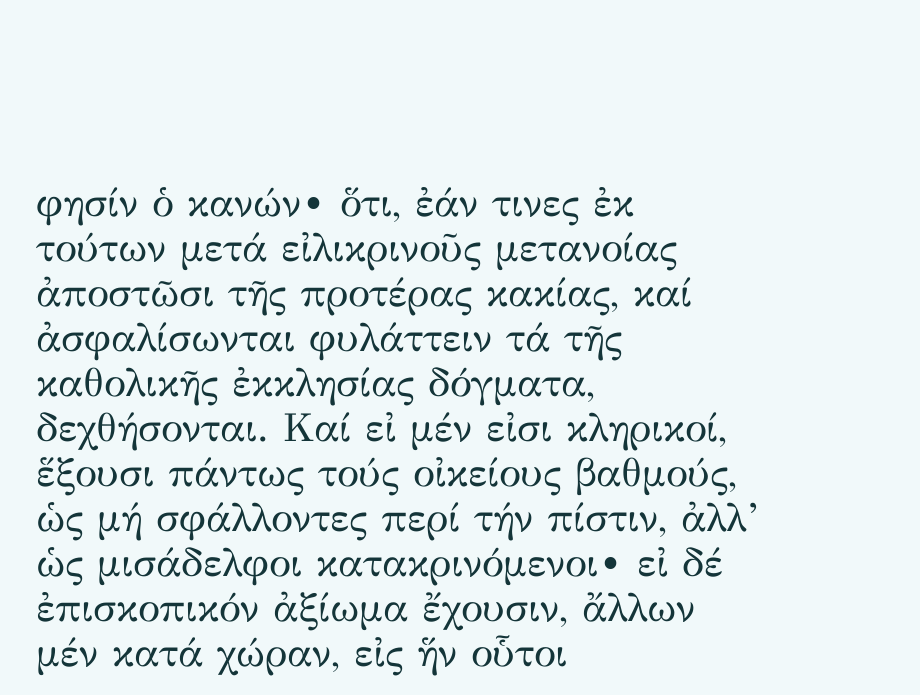φησίν ὁ κανών∙ ὅτι, ἐάν τινες ἐκ τούτων μετά εἰλικρινοῦς μετανοίας ἀποστῶσι τῆς προτέρας κακίας, καί ἀσφαλίσωνται φυλάττειν τά τῆς καθολικῆς ἐκκλησίας δόγματα, δεχθήσονται. Καί εἰ μέν εἰσι κληρικοί, ἕξουσι πάντως τούς οἰκείους βαθμούς, ὡς μή σφάλλοντες περί τήν πίστιν, ἀλλ’ ὡς μισάδελφοι κατακρινόμενοι∙ εἰ δέ ἐπισκοπικόν ἀξίωμα ἔχουσιν, ἄλλων μέν κατά χώραν, εἰς ἥν οὗτοι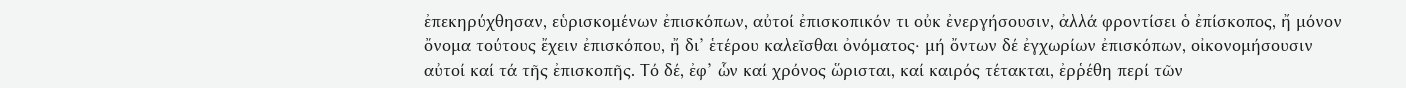ἐπεκηρύχθησαν, εὑρισκομένων ἐπισκόπων, αὐτοί ἐπισκοπικόν τι οὐκ ἐνεργήσουσιν, ἀλλά φροντίσει ὁ ἐπίσκοπος, ἤ μόνον ὄνομα τούτους ἔχειν ἐπισκόπου, ἤ δι’ ἑτέρου καλεῖσθαι ὀνόματος∙ μή ὄντων δέ ἐγχωρίων ἐπισκόπων, οἰκονομήσουσιν αὐτοί καί τά τῆς ἐπισκοπῆς. Τό δέ, ἐφ’ ὧν καί χρόνος ὥρισται, καί καιρός τέτακται, ἐρῥέθη περί τῶν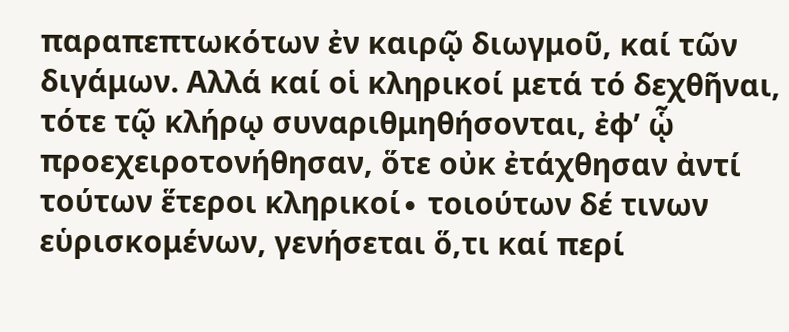παραπεπτωκότων ἐν καιρῷ διωγμοῦ, καί τῶν διγάμων. Αλλά καί οἱ κληρικοί μετά τό δεχθῆναι, τότε τῷ κλήρῳ συναριθμηθήσονται, ἐφ’ ᾧ προεχειροτονήθησαν, ὅτε οὐκ ἐτάχθησαν ἀντί τούτων ἕτεροι κληρικοί∙ τοιούτων δέ τινων εὑρισκομένων, γενήσεται ὅ,τι καί περί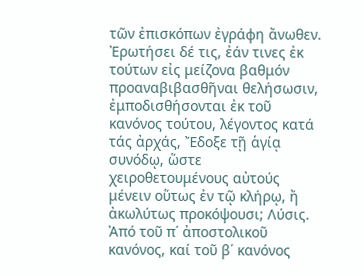τῶν ἐπισκόπων ἐγράφη ἄνωθεν. Ἐρωτήσει δέ τις, ἐάν τινες ἐκ τούτων εἰς μείζονα βαθμόν προαναβιβασθῆναι θελήσωσιν, ἐμποδισθήσονται ἐκ τοῦ κανόνος τούτου, λέγοντος κατά τάς ἀρχάς, Ἔδοξε τῇ ἁγίᾳ συνόδῳ, ὥστε χειροθετουμένους αὐτούς μένειν οὕτως ἐν τῷ κλήρῳ, ἤ ἀκωλύτως προκόψουσι; Λύσις. Ἀπό τοῦ π΄ ἀποστολικοῦ κανόνος, καί τοῦ β΄ κανόνος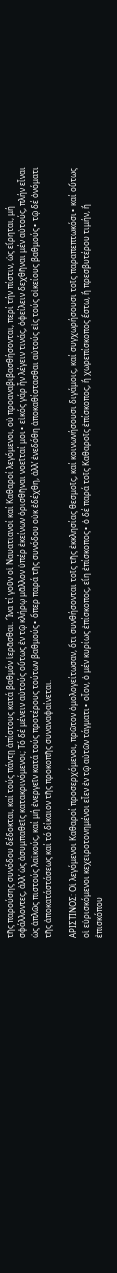τῆς παρούσης συνόδου δέδοκται, καί τούς πάντῃ ἀπίστους κατά βαθμόν ἱερᾶσθαι. Ἵνα τί γοῦν οἱ Ναυατιανοί καί Καθαροί λεγόμενοι, οὐ προαναβιβασθήσονται, περί τήν πίστιν, ὡς εἴρηται, μή σφάλλοντες, ἀλλ’ ὡς ἀσυμπαθεῖς κατακρινόμενοι; Τό δέ μένειν αὐτούς οὕτως ἐν τῷ κλήρῳ μᾶλλον ὑπέρ ἐκείνων ὁρισθῆναι νοεῖταί μοι∙ εἰκός γάρ ἦν λέγειν τινάς, ὀφείλειν δεχθῆναι μέν αὐτούς, πλήν εἶναι ὡς ἁπλῶς πιστούς λαϊκούς, καί μή ἐνεργεῖν κατά τούς προτέρους τούτων βαθμούς∙ ὅπερ παρά τῆς συνόδου οὐκ ἐδέχθη, ἀλλ’ ἐνεδόθη ἀποκαθίστασθαι αὐτούς εἰς τούς οἰκείους βαθμούς∙ τῷ δέ ὀνόματι τῆς ἀποκατάστάσεως καί τό δίκαιον τῆς προκοπῆς συναναφαίνεται.

ΑΡΙΣΤΙΝΟΣ: Οἱ λεγόμενοι Καθαροί προσερχόμενοι, πρῶτον ὁμολογείτωσαν, ὅτι συνθήσονται τοῖς τῆς ἐκκλησίας θεσμοῖς, καί κοινωνήσουσι διγάμοις, καί συγχωρήσουσι τοῖς παραπεπτωκόσι∙ καί οὕτως οἱ εὑρισκόμενοι κεχειροτονημένοι εἶεν ἐν τῷ αὐτῶν τάγματι∙ οἷον, ὁ μέν κυρίως ἐπίσκοπος, εἴη ἐπίσκοπος∙ ὁ δέ παρά τοῖς Καθαροῖς ἐπίσκοπος, ἤ χωρεπίσκοπος ἔστω, ἤ πρεσβυτέρου τιμήν, ἤ ἐπισκόπου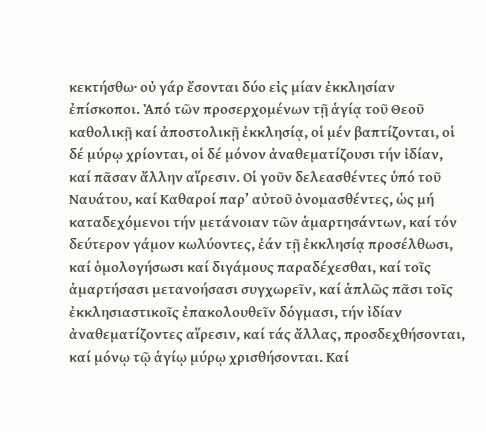κεκτήσθω∙ οὐ γάρ ἔσονται δύο εἰς μίαν ἐκκλησίαν ἐπίσκοποι. Ἀπό τῶν προσερχομένων τῇ ἁγίᾳ τοῦ Θεοῦ καθολικῇ καί ἀποστολικῇ ἐκκλησίᾳ, οἱ μέν βαπτίζονται, οἱ δέ μύρῳ χρίονται, οἱ δέ μόνον ἀναθεματίζουσι τήν ἰδίαν, καί πᾶσαν ἄλλην αἵρεσιν. Οἱ γοῦν δελεασθέντες ὑπό τοῦ Ναυάτου, καί Καθαροί παρ’ αὐτοῦ ὀνομασθέντες, ὡς μή καταδεχόμενοι τήν μετάνοιαν τῶν ἁμαρτησάντων, καί τόν δεύτερον γάμον κωλύοντες, ἐάν τῇ ἐκκλησίᾳ προσέλθωσι, καί ὁμολογήσωσι καί διγάμους παραδέχεσθαι, καί τοῖς ἁμαρτήσασι μετανοήσασι συγχωρεῖν, καί ἁπλῶς πᾶσι τοῖς ἐκκλησιαστικοῖς ἐπακολουθεῖν δόγμασι, τήν ἰδίαν ἀναθεματίζοντες αἵρεσιν, καί τάς ἄλλας, προσδεχθήσονται, καί μόνῳ τῷ ἁγίῳ μύρῳ χρισθήσονται. Καί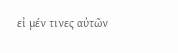εἰ μέν τινες αὐτῶν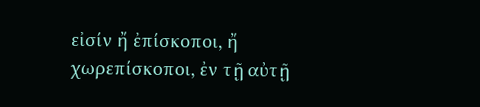εἰσίν ἤ ἐπίσκοποι, ἤ χωρεπίσκοποι, ἐν τῇ αὐτῇ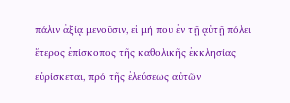πάλιν ἀξίᾳ μενοῦσιν, εἰ μή που ἐν τῇ ᾳὐτῇ πόλει ἕτερος ἐπίσκοπος τῆς καθολικῆς ἐκκλησίας εὑρίσκεται, πρό τῆς ἐλεύσεως αὐτῶν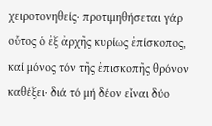χειροτονηθείς∙ προτιμηθήσεται γάρ οὗτος ὁ ἐξ ἀρχῆς κυρίως ἐπίσκοπος, καί μόνος τόν τῆς ἐπισκοπῆς θρόνον καθέξει∙ διά τό μή δέον εἶναι δύο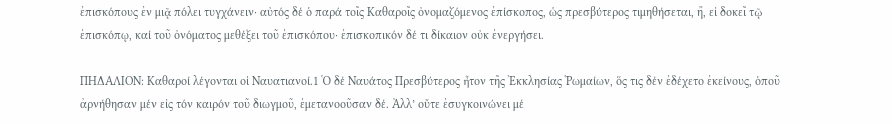ἐπισκόπους ἐν μιᾷ πόλει τυγχάνειν∙ αὐτός δέ ὁ παρά τοῖς Καθαροῖς ὀνομαζόμενος ἐπίσκοπος, ὡς πρεσβύτερος τιμηθήσεται, ἤ, εἰ δοκεῖ τῷ ἐπισκόπῳ, καί τοῦ ὀνόματος μεθέξει τοῦ ἐπισκόπου∙ ἐπισκοπικόν δέ τι δίκαιον οὐκ ἐνεργήσει.

ΠΗΔΑΛΙΟΝ: Καθαροί λέγονται οἱ Ναυατιανοί.1 Ὁ δέ Ναυάτος Πρεσβύτερος ἦτον τῆς Ἐκκλησίας Ῥωμαίων, ὅς τις δέν ἐδέχετο ἐκείνους, ὁποῦ ἀρνήθησαν μέν εἰς τόν καιρόν τοῦ διωγμοῦ, ἐμετανοοῦσαν δέ. Ἀλλ’ οὔτε ἐσυγκοινώνει μέ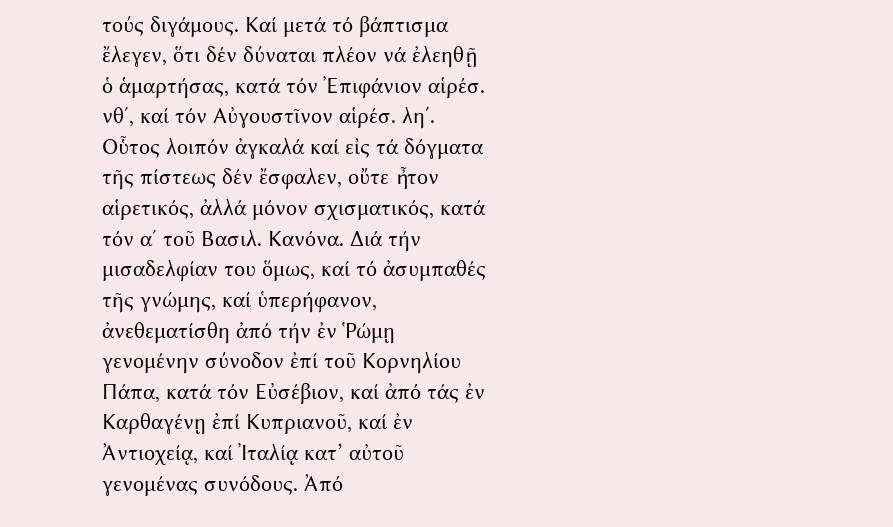τούς διγάμους. Καί μετά τό βάπτισμα ἔλεγεν, ὅτι δέν δύναται πλέον νά ἐλεηθῇ ὁ ἁμαρτήσας, κατά τόν Ἐπιφάνιον αἱρέσ. νθ΄, καί τόν Αὐγουστῖνον αἱρέσ. λη΄. Οὗτος λοιπόν ἀγκαλά καί εἰς τά δόγματα τῆς πίστεως δέν ἔσφαλεν, οὔτε ἦτον αἱρετικός, ἀλλά μόνον σχισματικός, κατά τόν α΄ τοῦ Βασιλ. Κανόνα. Διά τήν μισαδελφίαν του ὅμως, καί τό ἀσυμπαθές τῆς γνώμης, καί ὑπερήφανον, ἀνεθεματίσθη ἀπό τήν ἐν Ῥώμῃ γενομένην σύνοδον ἐπί τοῦ Κορνηλίου Πάπα, κατά τόν Εὐσέβιον, καί ἀπό τάς ἐν Καρθαγένῃ ἐπί Κυπριανοῦ, καί ἐν Ἀντιοχείᾳ, καί Ἰταλίᾳ κατ’ αὐτοῦ γενομένας συνόδους. Ἀπό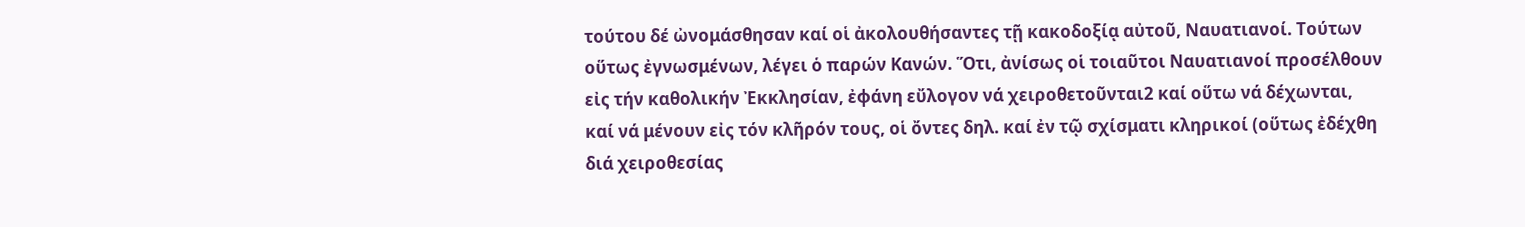τούτου δέ ὠνομάσθησαν καί οἱ ἀκολουθήσαντες τῇ κακοδοξίᾳ αὐτοῦ, Ναυατιανοί. Τούτων οὕτως ἐγνωσμένων, λέγει ὁ παρών Κανών. Ὅτι, ἀνίσως οἱ τοιαῦτοι Ναυατιανοί προσέλθουν εἰς τήν καθολικήν Ἐκκλησίαν, ἐφάνη εὔλογον νά χειροθετοῦνται2 καί οὕτω νά δέχωνται, καί νά μένουν εἰς τόν κλῆρόν τους, οἱ ὄντες δηλ. καί ἐν τῷ σχίσματι κληρικοί (οὕτως ἐδέχθη διά χειροθεσίας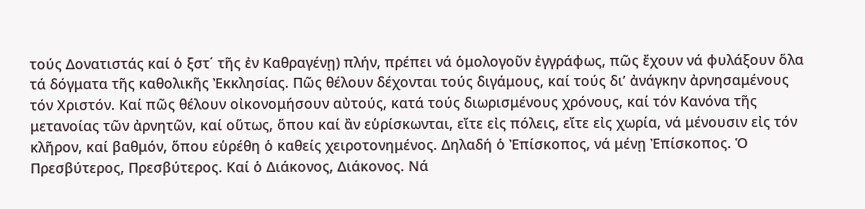τούς Δονατιστάς καί ὁ ξστ΄ τῆς ἐν Καθραγένῃ) πλήν, πρέπει νά ὁμολογοῦν ἐγγράφως, πῶς ἔχουν νά φυλάξουν ὅλα τά δόγματα τῆς καθολικῆς Ἐκκλησίας. Πῶς θέλουν δέχονται τούς διγάμους, καί τούς δι’ ἀνάγκην ἀρνησαμένους τόν Χριστόν. Καί πῶς θέλουν οἰκονομήσουν αὐτούς, κατά τούς διωρισμένους χρόνους, καί τόν Κανόνα τῆς μετανοίας τῶν ἀρνητῶν, καί οὕτως, ὅπου καί ἂν εὑρίσκωνται, εἴτε εἰς πόλεις, εἴτε εἰς χωρία, νά μένουσιν εἰς τόν κλῆρον, καί βαθμόν, ὅπου εὑρέθη ὁ καθείς χειροτονημένος. Δηλαδή ὁ Ἐπίσκοπος, νά μένῃ Ἐπίσκοπος. Ὁ Πρεσβύτερος, Πρεσβύτερος. Καί ὁ Διάκονος, Διάκονος. Νά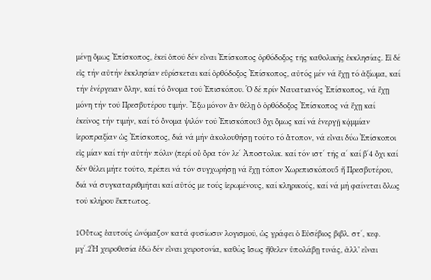μένῃ ὅμως Ἐπίσκοπος, ἐκεῖ ὁποῦ δέν εἶναι Ἐπίσκοπος ὀρθόδοξος τῆς καθολικῆς ἐκκλησίας. Εἰ δέ εἰς τήν αὐτήν ἐκκλησίαν εὑρίσκεται καί ὀρθόδοξος Ἐπίσκοπος, αὐτός μέν νά ἔχῃ τό ἀξίωμα, καί τήν ἐνέργειαν ὅλην, καί τό ὄνομα τοῦ Ἐπισκόπου. Ὁ δέ πρίν Ναυατιανός Ἐπίσκοπος, νά ἔχῃ μόνη τήν τοῦ Πρεσβυτέρου τιμήν. Ἔξω μόνον ἂν θέλῃ ὁ ὀρθόδοξος Ἐπίσκοπος νά ἔχῃ καί ἐκεῖνος τήν τιμήν, καί τό ὄνομα ψιλόν τοῦ Ἐπισκόπου3 ὄχι ὅμως καί νά ἐνεργῇ κᾀμμίαν ἱεροπραξίαν ὡς Ἐπίσκοπος, διά νά μήν ἀκολουθήσῃ τοῦτο τό ἄτοπον, νά εἶναι δύω Ἐπίσκοποι εἰς μίαν καί τήν αὐτήν πόλιν (περί οὗ ὅρα τόν λε΄ Ἀποστολικ. καί τόν ιστ΄ τῆς α΄ καί β΄4 ὄχι καί δέν θέλει μήτε τοῦτο, πρέπει νά τόν συγχωρήσῃ νά ἔχῃ τόπον Χωρεπισκόπου5 ἤ Πρεσβυτέρου, διά νά συγκαταριθμῆται καί αὐτός με τούς ἱερωμένους, καί κληρικούς, καί νά μή φαίνεται ὅλως τοῦ κλήρου ἔκπτωτος.

1Οὕτως ἑαυτούς ὠνόμαζον κατά φυσίωσιν λογισμοῦ, ὡς γράφει ὁ Εὐσέβιος βιβλ. στ΄, κεφ. μγ΄.2Ἡ χειροθεσία ἐδῶ δέν εἶναι χειροτονία, καθὼς ἴσως ἤθελεν ὑπολάβῃ τινάς, ἀλλ’ εἶναι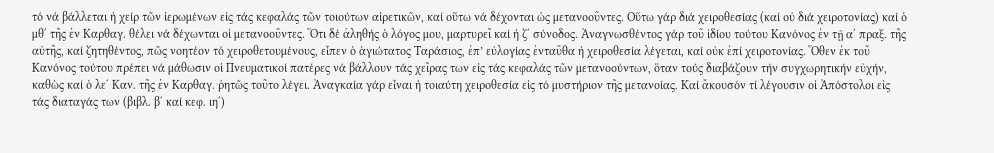τό νά βάλλεται ἡ χείρ τῶν ἱερωμένων εἰς τάς κεφαλάς τῶν τοιούτων αἱρετικῶν, καί οὕτω νά δέχονται ὡς μετανοοῦντες. Οὕτω γάρ διά χειροθεσίας (καί οὐ διά χειροτονίας) καί ὁ μθ΄ τῆς ἐν Καρθαγ. θέλει νά δέχωνται οἱ μετανοοῦντες. Ὅτι δέ ἀληθής ὁ λόγος μου, μαρτυρεῖ καί ἡ ζ΄ σύνοδος. Ἀναγνωσθέντος γάρ τοῦ ἰδίου τούτου Κανόνος ἐν τῇ α΄ πραξ. τῆς αὐτῆς, καί ζητηθέντος, πῶς νοητέον τό χειροθετουμένους, εἶπεν ὁ ἁγιώτατος Ταράσιος, ἐπ’ εὐλογίας ἐνταῦθα ἡ χειροθεσία λέγεται, καί οὐκ ἐπί χειροτονίας. Ὅθεν ἐκ τοῦ Κανόνος τούτου πρέπει νά μάθωσιν οἱ Πνευματικοί πατέρες νά βάλλουν τάς χεῖρας των εἰς τάς κεφαλάς τῶν μετανοούντων, ὅταν τούς διαβάζουν τήν συγχωρητικήν εὐχήν, καθὼς καί ὁ λε΄ Καν. τῆς ἐν Καρθαγ. ῥητῶς τοῦτο λέγει. Ἀναγκαία γάρ εἶναι ἡ τοιαύτη χειροθεσία εἰς τό μυστήριον τῆς μετανοίας. Καί ἄκουσόν τί λέγουσιν οἱ Ἀπόστολοι εἰς τάς διαταγάς των (βιβλ. β΄ καί κεφ. ιη΄)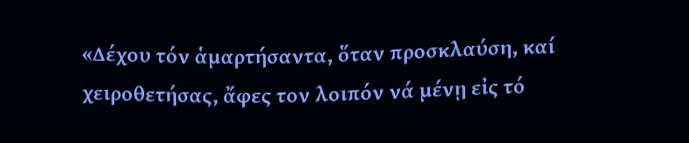«Δέχου τόν ἁμαρτήσαντα, ὅταν προσκλαύση, καί χειροθετήσας, ἄφες τον λοιπόν νά μένῃ εἰς τό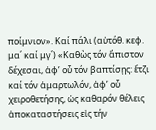ποίμνιον». Καί πάλι (αὐτόθ. κεφ. μα΄ καί μγ΄) «Καθὼς τόν ἄπιστον δέχεσαι, ἀφ’ οὗ τόν βαπτίσῃς: ἔτζι καί τόν ἁμαρτωλόν, ἀφ’ οὗ χειροθετήσης, ὡς καθαρόν θέλεις ἀποκαταστήσεις εἰς τήν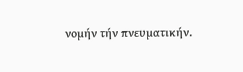νομήν τήν πνευματικήν.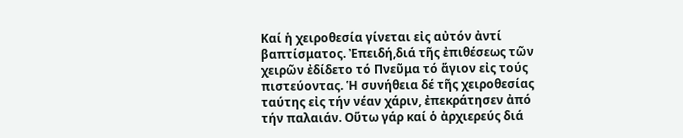Καί ἡ χειροθεσία γίνεται εἰς αὐτόν ἀντί βαπτίσματος. Ἐπειδή,διά τῆς ἐπιθέσεως τῶν χειρῶν ἐδίδετο τό Πνεῦμα τό ἅγιον εἰς τούς πιστεύοντας. Ἡ συνήθεια δέ τῆς χειροθεσίας ταύτης εἰς τήν νέαν χάριν, ἐπεκράτησεν ἀπό τήν παλαιάν. Οὕτω γάρ καί ὁ ἀρχιερεύς διά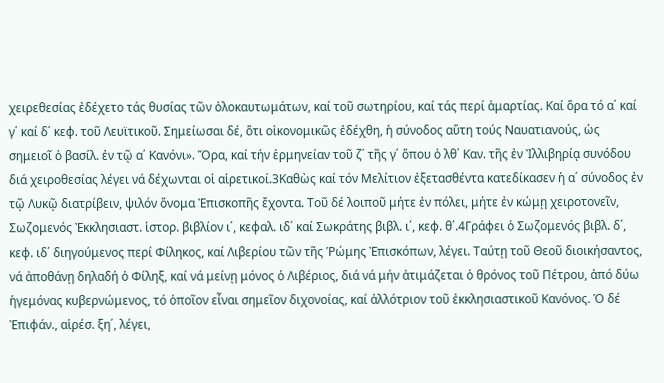χειρεθεσίας ἐδέχετο τάς θυσίας τῶν ὁλοκαυτωμάτων, καί τοῦ σωτηρίου, καί τάς περί ἁμαρτίας. Καί ὅρα τό α΄ καί γ΄ καί δ΄ κεφ. τοῦ Λευϊτικοῦ. Σημείωσαι δέ, ὅτι οἰκονομικῶς ἐδέχθη, ἡ σύνοδος αὕτη τούς Ναυατιανούς, ὡς σημειοῖ ὁ βασίλ. ἐν τῷ α΄ Κανόνι». Ὅρα, καί τήν ἑρμηνείαν τοῦ ζ΄ τῆς γ΄ ὅπου ὁ λθ΄ Καν. τῆς ἐν Ἰλλιβηρίᾳ συνόδου διά χειροθεσίας λέγει νά δέχωνται οἱ αἱρετικοί.3Καθὼς καί τόν Μελίτιον ἐξετασθέντα κατεδίκασεν ἡ α΄ σύνοδος ἐν τῷ Λυκῷ διατρίβειν, ψιλόν ὄνομα Ἐπισκοπῆς ἔχοντα. Τοῦ δέ λοιποῦ μήτε ἐν πόλει, μήτε ἐν κώμῃ χειροτονεῖν, Σωζομενός Ἐκκλησιαστ. ἱστορ. βιβλίον ι΄, κεφαλ. ιδ΄ καί Σωκράτης βιβλ. ι΄, κεφ. θ΄.4Γράφει ὁ Σωζομενός βιβλ. δ΄, κεφ. ιδ΄ διηγούμενος περί Φίληκος, καί Λιβερίου τῶν τῆς Ῥώμης Ἐπισκόπων, λέγει. Ταύτῃ τοῦ Θεοῦ διοικήσαντος, νά ἀποθάνῃ δηλαδή ὁ Φίληξ, καί νά μείνῃ μόνος ὁ Λιβέριος, διά νά μήν ἀτιμάζεται ὁ θρόνος τοῦ Πέτρου, ἀπό δύω ἡγεμόνας κυβερνώμενος, τό ὁποῖον εἶναι σημεῖον διχονοίας, καί ἀλλότριον τοῦ ἐκκλησιαστικοῦ Κανόνος. Ὁ δέ Ἐπιφάν., αἱρέσ. ξη΄, λέγει,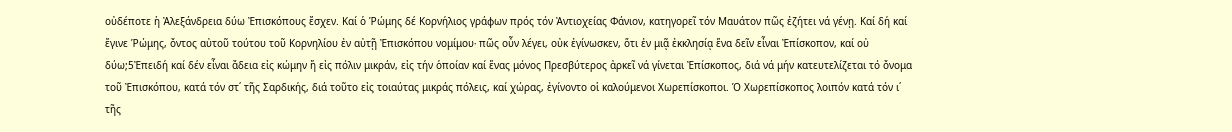οὐδέποτε ἡ Ἀλεξάνδρεια δύω Ἐπισκόπους ἔσχεν. Καί ὁ Ῥώμης δέ Κορνήλιος γράφων πρός τόν Ἀντιοχείας Φάνιον, κατηγορεῖ τόν Μαυάτον πῶς ἐζήτει νά γένῃ. Καί δή καί ἔγινε Ῥώμης, ὄντος αὐτοῦ τούτου τοῦ Κορνηλίου ἐν αὐτῇ Ἐπισκόπου νομίμου∙ πῶς οὖν λέγει, οὐκ ἐγίνωσκεν, ὅτι ἐν μιᾷ ἐκκλησίᾳ ἕνα δεῖν εἶναι Ἐπίσκοπον, καί οὐ δύω;5Ἐπειδή καί δέν εἶναι ἄδεια εἰς κώμην ἤ εἰς πόλιν μικράν, εἰς τήν ὁποίαν καί ἕνας μόνος Πρεσβύτερος ἀρκεῖ νά γίνεται Ἐπίσκοπος, διά νά μήν κατευτελίζεται τό ὄνομα τοῦ Ἐπισκόπου, κατά τόν στ΄ τῆς Σαρδικής, διά τοῦτο εἰς τοιαύτας μικράς πόλεις, καί χώρας, ἐγίνοντο οἱ καλούμενοι Χωρεπίσκοποι. Ὁ Χωρεπίσκοπος λοιπόν κατά τόν ι΄ τῆς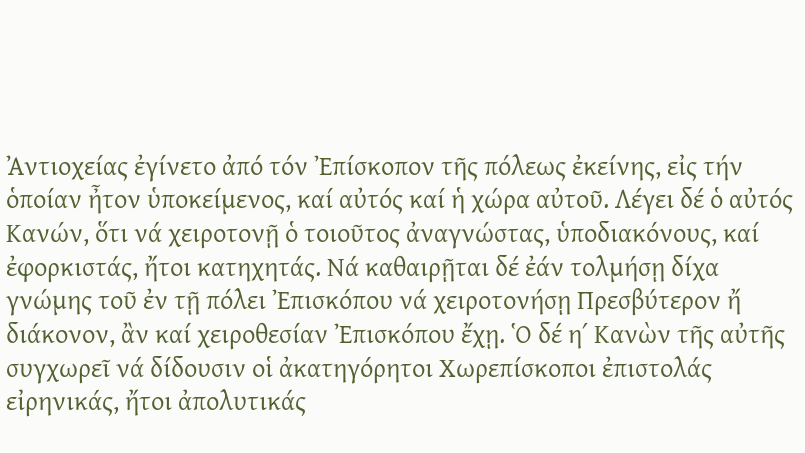Ἀντιοχείας ἐγίνετο ἀπό τόν Ἐπίσκοπον τῆς πόλεως ἐκείνης, εἰς τήν ὁποίαν ἦτον ὑποκείμενος, καί αὐτός καί ἡ χώρα αὐτοῦ. Λέγει δέ ὁ αὐτός Κανών, ὅτι νά χειροτονῇ ὁ τοιοῦτος ἀναγνώστας, ὑποδιακόνους, καί ἐφορκιστάς, ἤτοι κατηχητάς. Νά καθαιρῇται δέ ἐάν τολμήσῃ δίχα γνώμης τοῦ ἐν τῇ πόλει Ἐπισκόπου νά χειροτονήσῃ Πρεσβύτερον ἤ διάκονον, ἂν καί χειροθεσίαν Ἐπισκόπου ἔχῃ. Ὁ δέ η΄ Κανὼν τῆς αὐτῆς συγχωρεῖ νά δίδουσιν οἱ ἀκατηγόρητοι Χωρεπίσκοποι ἐπιστολάς εἰρηνικάς, ἤτοι ἀπολυτικάς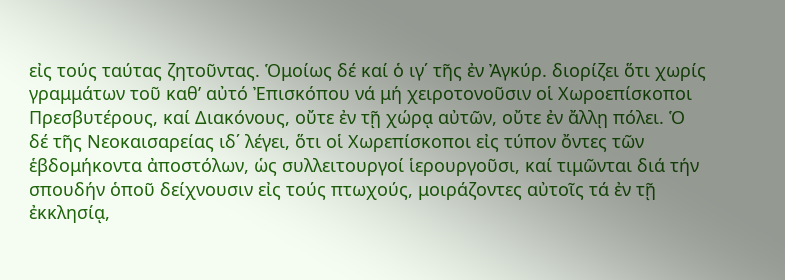εἰς τούς ταύτας ζητοῦντας. Ὁμοίως δέ καί ὁ ιγ΄ τῆς ἐν Ἀγκύρ. διορίζει ὅτι χωρίς γραμμάτων τοῦ καθ’ αὐτό Ἐπισκόπου νά μή χειροτονοῦσιν οἱ Χωροεπίσκοποι Πρεσβυτέρους, καί Διακόνους, οὔτε ἐν τῇ χώρᾳ αὐτῶν, οὔτε ἐν ἄλλῃ πόλει. Ὁ δέ τῆς Νεοκαισαρείας ιδ΄ λέγει, ὅτι οἱ Χωρεπίσκοποι εἰς τύπον ὄντες τῶν ἑβδομήκοντα ἀποστόλων, ὡς συλλειτουργοί ἱερουργοῦσι, καί τιμῶνται διά τήν σπουδήν ὁποῦ δείχνουσιν εἰς τούς πτωχούς, μοιράζοντες αὐτοῖς τά ἐν τῇ ἐκκλησίᾳ,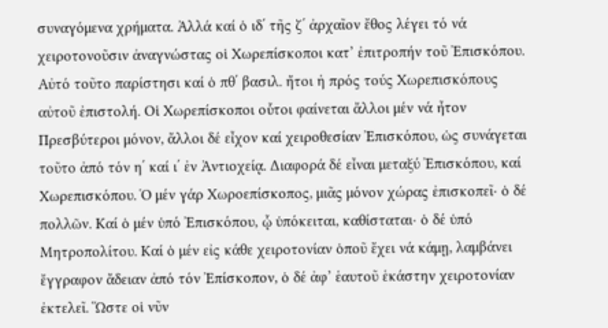συναγόμενα χρήματα. Ἀλλά καί ὁ ιδ΄ τῆς ζ΄ ἀρχαῖον ἔθος λέγει τό νά χειροτονοῦσιν ἀναγνώστας οἱ Χωρεπίσκοποι κατ’ ἐπιτροπήν τοῦ Ἐπισκόπου. Αὐτό τοῦτο παρίστησι καί ὁ πθ΄ βασιλ. ἤτοι ἡ πρός τούς Χωρεπισκόπους αὐτοῦ ἐπιστολή. Οἱ Χωρεπίσκοποι οὗτοι φαίνεται ἄλλοι μέν νά ἦτον Πρεσβύτεροι μόνον, ἄλλοι δέ εἶχον καί χειροθεσίαν Ἐπισκόπου, ὡς συνάγεται τοῦτο ἀπό τόν η΄ καί ι΄ ἐν Ἀντιοχείᾳ. Διαφορά δέ εἶναι μεταξύ Ἐπισκόπου, καί Χωρεπισκόπου. Ὁ μέν γάρ Χωροεπίσκοπος, μιᾶς μόνον χώρας ἐπισκοπεῖ∙ ὁ δέ πολλῶν. Καί ὁ μέν ὑπό Ἐπισκόπου, ᾧ ὑπόκειται, καθίσταται∙ ὁ δέ ὑπό Μητροπολίτου. Καί ὁ μέν εἰς κάθε χειροτονίαν ὁποῦ ἔχει νά κάμῃ, λαμβάνει ἔγγραφον ἄδειαν ἀπό τόν Ἐπίσκοπον, ὁ δέ ἀφ’ ἑαυτοῦ ἑκάστην χειροτονίαν ἐκτελεῖ. Ὥστε οἱ νῦν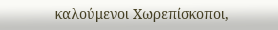καλούμενοι Χωρεπίσκοποι,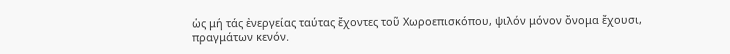ὡς μή τάς ἐνεργείας ταύτας ἔχοντες τοῦ Χωροεπισκόπου, ψιλόν μόνον ὄνομα ἔχουσι, πραγμάτων κενόν.